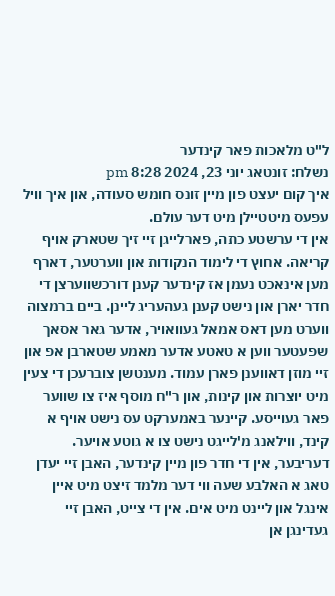ל"ט מלאכות פאר קינדער
נשלח: זונטאג יוני 23, 2024 8:28 pm
איך קום יעצט פון מיין זונס חומש סעודה, און איך וויל עפעס מיטטיילן מיט דער עולם.
אין די ערשטע כתה, פארלייגן זיי זיך שטארק אויף קריאה. אחוץ די לימוד הנקודות און ווערטער, דארף מען אינאכט נעמן אז קינדער קענן דורכשווערצן די חדר יארן און נישט קענן געהעריג ליינן. ביים ברמצוה ווערט מען דאס אמאל געוואויר, אדער גאר אסאך שפעטער ווען א טאטע אדער מאמע שטארבן אפ און זיי מוזן דאווענן פארן עמוד. מענטשן צוברעכן די צעין מיט יוצרות און קינות, און ר"ח מוסף איז צו שווער פאר געוייסע. קיינער באמערקט עס נישט אויף א קינד, ווילאנג מ'לייגט נישט צו א גוטע אויער.
דעריבער, אין די חדר פון מיין קינדער, האבן זיי יעדן טאג א האלבע שעה ווי דער מלמד זיצט מיט איין אינגל און ליינט מיט אים. אין די צייט, האבן זיי געדינגן אן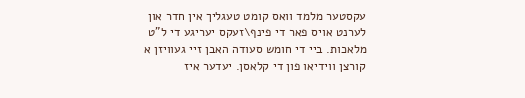עקסטער מלמד וואס קומט טעגליך אין חדר און לערנט אויס פאר די פינף\זעקס יעריגע די ל"ט מלאכות. ביי די חומש סעודה האבן זיי געוויזן א קורצן ווידיאו פון די קלאסן. יעדער איז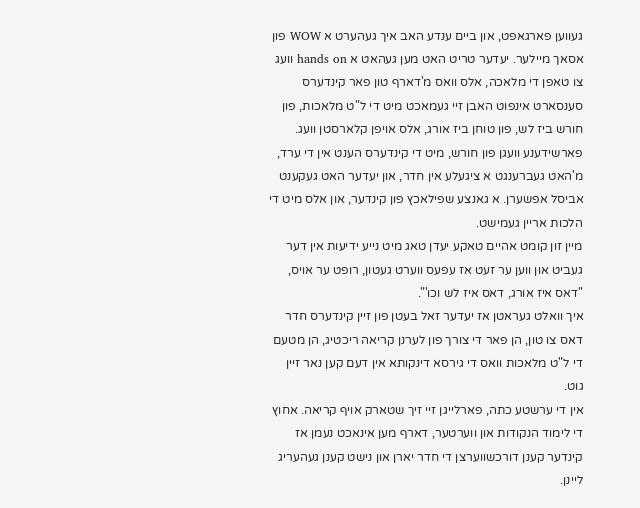געווען פארגאפט, און ביים ענדע האב איך געהערט א WOW פון אסאך מיילער. יעדער טריט האט מען געהאט א hands on וועג צו טאפן די מלאכה, אלס וואס מ'דארף טון פאר קינדערס סענסארט אינפוט האבן זיי געמאכט מיט די ל"ט מלאכות, פון חורש ביז לש, פון טוחן ביז אורג, אלס אויפן קלארסטן וועג. פארשידענע וועגן פון חורש, מיט די קינדערס הענט אין די ערד, מ'האט געברענגט א ציגעלע אין חדר, און יעדער האט געקענט אביסל אפשערן. א גאנצע שפילאכץ פון קינדער, און אלס מיט די הלכות אריין געמישט.
מיין זון קומט אהיים טאקע יעדן טאג מיט נייע ידיעות אין דער געביט און ווען ער זעט אז עפעס ווערט געטון, רופט ער אויס, "דאס איז אורג, דאס איז לש וכו'".
איך וואלט געראטן אז יעדער זאל בעטן פון זיין קינדערס חדר דאס צו טון, הן פאר די צורך פון לערנן קריאה ריכטיג, הן מטעם די ל"ט מלאכות וואס די גירסא דינקותא אין דעם קען נאר זיין גוט.
אין די ערשטע כתה, פארלייגן זיי זיך שטארק אויף קריאה. אחוץ די לימוד הנקודות און ווערטער, דארף מען אינאכט נעמן אז קינדער קענן דורכשווערצן די חדר יארן און נישט קענן געהעריג ליינן.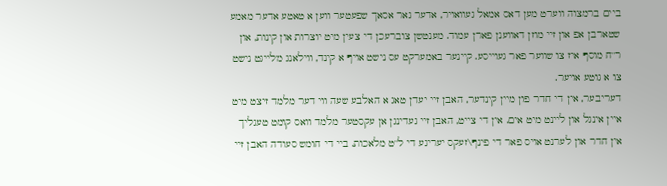ביים ברמצוה ווערט מען דאס אמאל געוואויר, אדער גאר אסאך שפעטער ווען א טאטע אדער מאמע שטארבן אפ און זיי מוזן דאווענן פארן עמוד. מענטשן צוברעכן די צעין מיט יוצרות און קינות, און ר"ח מוסף איז צו שווער פאר געוייסע. קיינער באמערקט עס נישט אויף א קינד, ווילאנג מ'לייגט נישט צו א גוטע אויער.
דעריבער, אין די חדר פון מיין קינדער, האבן זיי יעדן טאג א האלבע שעה ווי דער מלמד זיצט מיט איין אינגל און ליינט מיט אים. אין די צייט, האבן זיי געדינגן אן עקסטער מלמד וואס קומט טעגליך אין חדר און לערנט אויס פאר די פינף\זעקס יעריגע די ל"ט מלאכות. ביי די חומש סעודה האבן זיי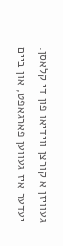געוויזן א קורצן ווידיאו פון די קלאסן. יעדער איז געווען פארגאפט, און ביים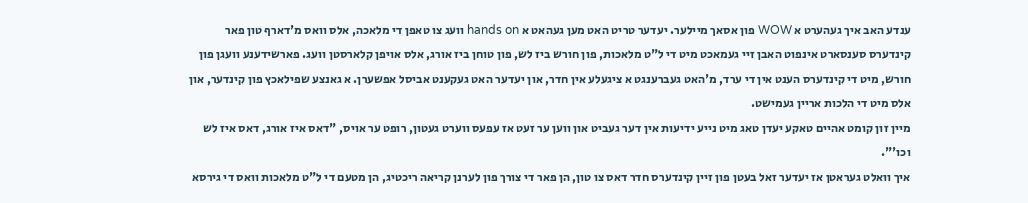ענדע האב איך געהערט א WOW פון אסאך מיילער. יעדער טריט האט מען געהאט א hands on וועג צו טאפן די מלאכה, אלס וואס מ'דארף טון פאר קינדערס סענסארט אינפוט האבן זיי געמאכט מיט די ל"ט מלאכות, פון חורש ביז לש, פון טוחן ביז אורג, אלס אויפן קלארסטן וועג. פארשידענע וועגן פון חורש, מיט די קינדערס הענט אין די ערד, מ'האט געברענגט א ציגעלע אין חדר, און יעדער האט געקענט אביסל אפשערן. א גאנצע שפילאכץ פון קינדער, און אלס מיט די הלכות אריין געמישט.
מיין זון קומט אהיים טאקע יעדן טאג מיט נייע ידיעות אין דער געביט און ווען ער זעט אז עפעס ווערט געטון, רופט ער אויס, "דאס איז אורג, דאס איז לש וכו'".
איך וואלט געראטן אז יעדער זאל בעטן פון זיין קינדערס חדר דאס צו טון, הן פאר די צורך פון לערנן קריאה ריכטיג, הן מטעם די ל"ט מלאכות וואס די גירסא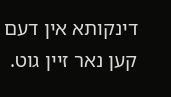דינקותא אין דעם קען נאר זיין גוט.